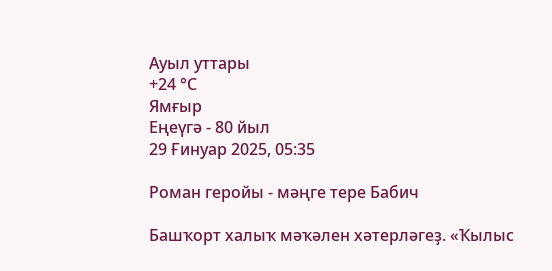Ауыл уттары
+24 °С
Ямғыр
Еңеүгә - 80 йыл
29 Ғинуар 2025, 05:35

Роман геройы - мәңге тере Бабич

Башҡорт халыҡ мәҡәлен хәтерләгеҙ. «Ҡылыс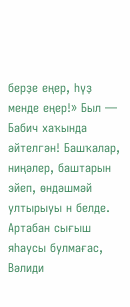берҙе еңер, һүҙ менде еңер!» Был — Бабич хаҡында әйтелгән! Башҡалар, ниңәлер, баштарын эйеп, өндәшмәй ултырыуы н белде. Артабан сығыш яһаусы булмағас, Вәлиди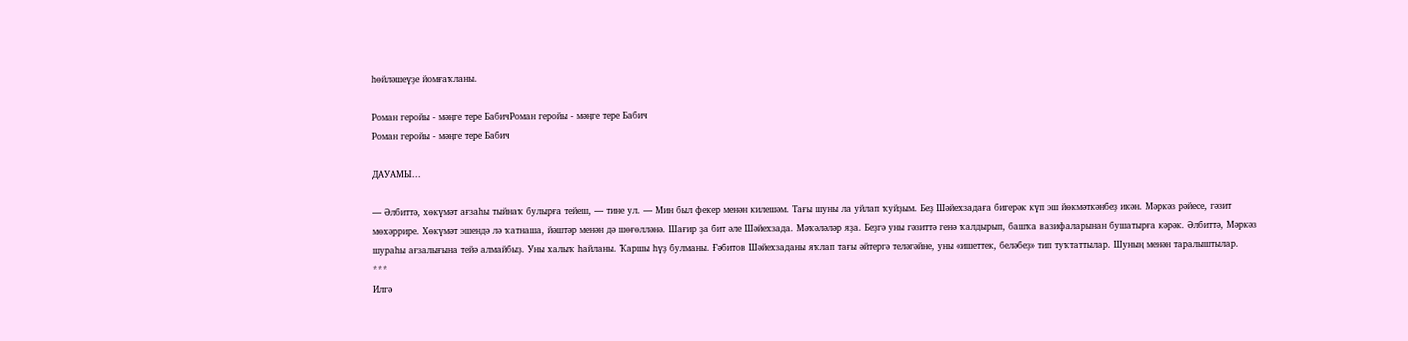һөйләшеүҙе йомғаҡланы.

Роман геройы - мәңге тере БабичРоман геройы - мәңге тере Бабич
Роман геройы - мәңге тере Бабич

ДАУАМЫ...

— Әлбиттә, хөкүмәт ағзаһы тыйнаҡ булырға тейеш, — тине ул. — Мин был фекер менән килешәм. Тағы шуны ла уйлап ҡуйҙым. Беҙ Шәйехзадаға бигерәк күп эш йөкмәткәнбеҙ икән. Мәркәз рәйесе, гәзит мөхәррире. Хөкүмәт эшендә лә ҡатнаша, йәштәр менән дә шөғөлләнә. Шағир ҙа бит әле Шәйехзада. Мәҡәләләр яҙа. Беҙгә уны гәзиттә генә ҡалдырып, башҡа вазифаларынан бушатырға кәрәк. Әлбиттә, Мәркәз шураһы ағзалығына тейә алмайбыҙ. Уны халыҡ һайланы. Ҡаршы һүҙ булманы. Ғәбитов Шәйехзаданы яҡлап тағы әйтергә теләгәйне, уны «ишеттек, беләбеҙ» тип туҡтаттылар. Шуның менән таралыштылар.
***
Илгә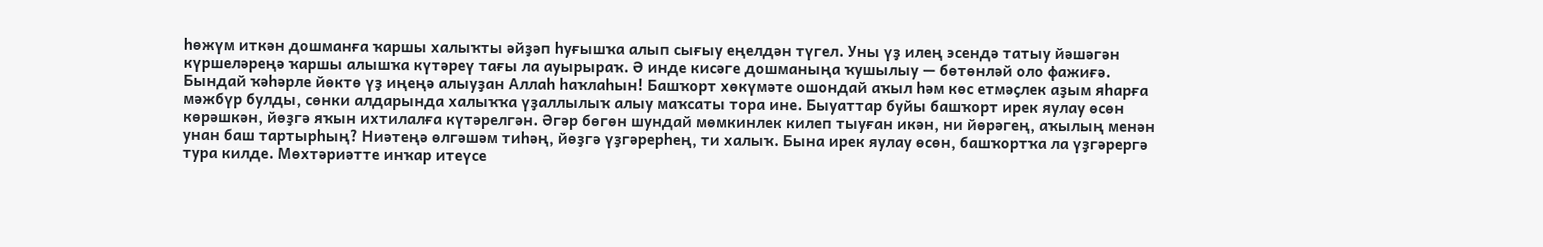һөжүм иткән дошманға ҡаршы халыҡты әйҙәп һуғышҡа алып сығыу еңелдән түгел. Уны үҙ илең эсендә татыу йәшәгән күршеләреңә ҡаршы алышҡа күтәреү тағы ла ауырыраҡ. Ә инде кисәге дошманыңа ҡушылыу — бөтөнләй оло фажиғә. Бындай ҡәһәрле йөктө үҙ иңеңә алыуҙан Аллаһ һаҡлаһын! Башҡорт хөкүмәте ошондай аҡыл һәм көс етмәҫлек аҙым яһарға мәжбүр булды, сөнки алдарында халыҡҡа үҙаллылыҡ алыу маҡсаты тора ине. Быуаттар буйы башҡорт ирек яулау өсөн көрәшкән, йөҙгә яҡын ихтилалға күтәрелгән. Әгәр бөгөн шундай мөмкинлек килеп тыуған икән, ни йөрәгең, аҡылың менән унан баш тартырһың? Ниәтеңә өлгәшәм тиһәң, йөҙгә үҙгәрерһең, ти халыҡ. Бына ирек яулау өсөн, башҡортҡа ла үҙгәрергә тура килде. Мөхтәриәтте инҡар итеүсе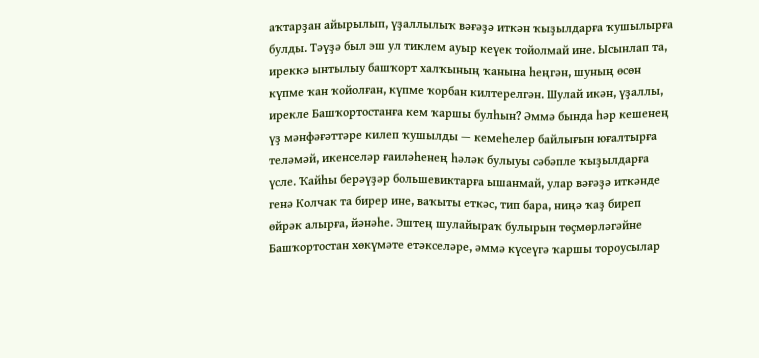аҡтарҙан айырылып, үҙаллылыҡ вәғәҙә иткән ҡыҙылдарға ҡушылырға булды. Тәүҙә был эш ул тиклем ауыр кеүек тойолмай ине. Ысынлап та, иреккә ынтылыу башҡорт халҡының ҡанына һеңгән, шуның өсөн күпме ҡан ҡойолған, күпме ҡорбан килтерелгән. Шулай икән, үҙаллы, ирекле Башҡортостанға кем ҡаршы булһын? Әммә бында һәр кешенең үҙ мәнфәғәттәре килеп ҡушылды — кемеһелер байлығын юғалтырға теләмәй, икенселәр ғаиләһенең һәләк булыуы сәбәпле ҡыҙылдарға үсле. Ҡайһы берәүҙәр большевиктарға ышанмай, улар вәғәҙә иткәнде генә Колчак та бирер ине, ваҡыты еткәс, тип бара, ниңә ҡаҙ биреп өйрәк алырға, йәнәһе. Эштең шулайыраҡ булырын төҫмөрләгәйне Башҡортостан хөкүмәте етәкселәре, әммә күсеүгә ҡаршы тороусылар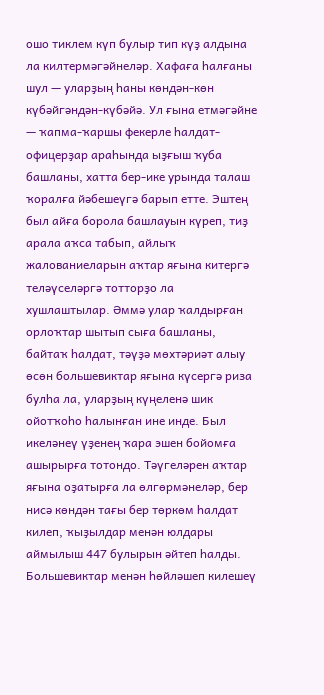ошо тиклем күп булыр тип күҙ алдына ла килтермәгәйнеләр. Хафаға һалғаны шул — уларҙың һаны көндән-көн күбәйгәндән-күбәйә. Ул ғына етмәгәйне — ҡапма-ҡаршы фекерле һалдат-офицерҙар араһында ыҙғыш ҡуба башланы, хатта бер-ике урында талаш ҡоралға йәбешеүгә барып етте. Эштең был айға борола башлауын күреп, тиҙ арала аҡса табып, айлыҡ жалованиеларын аҡтар яғына китергә теләүселәргә тотторҙо ла хушлаштылар. Әммә улар ҡалдырған орлоҡтар шытып сыға башланы, байтаҡ һалдат, тәүҙә мөхтәриәт алыу өсөн большевиктар яғына күсергә риза булһа ла, уларҙың күңеленә шик ойотҡоһо һалынған ине инде. Был икеләнеү үҙенең ҡара эшен бойомға ашырырға тотондо. Тәүгеләрен аҡтар яғына оҙатырға ла өлгөрмәнеләр, бер нисә көндән тағы бер төркөм һалдат килеп, ҡыҙылдар менән юлдары аймылыш 447 булырын әйтеп һалды. Большевиктар менән һөйләшеп килешеү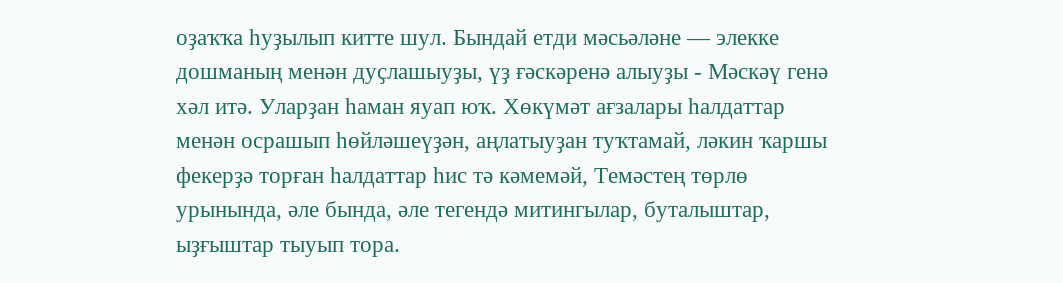оҙаҡҡа һуҙылып китте шул. Бындай етди мәсьәләне — элекке дошманың менән дуҫлашыуҙы, үҙ ғәскәренә алыуҙы - Мәскәү генә хәл итә. Уларҙан һаман яуап юҡ. Хөкүмәт ағзалары һалдаттар менән осрашып һөйләшеүҙән, аңлатыуҙан туҡтамай, ләкин ҡаршы фекерҙә торған һалдаттар һис тә кәмемәй, Темәстең төрлө урынында, әле бында, әле тегендә митингылар, буталыштар, ыҙғыштар тыуып тора.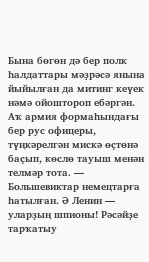Бына бөгөн дә бер полк һалдаттары мәҙрәсә янына йыйылған да митинг кеүек нәмә ойоштороп ебәргән. Аҡ армия формаһындағы бер рус офицеры, түңкәрелгән мискә өҫтөнә баҫып, көслө тауыш менән телмәр тота. — Большевиктар немецтарға һатылған. Ә Ленин — уларҙың шпионы! Рәсәйҙе тарҡатыу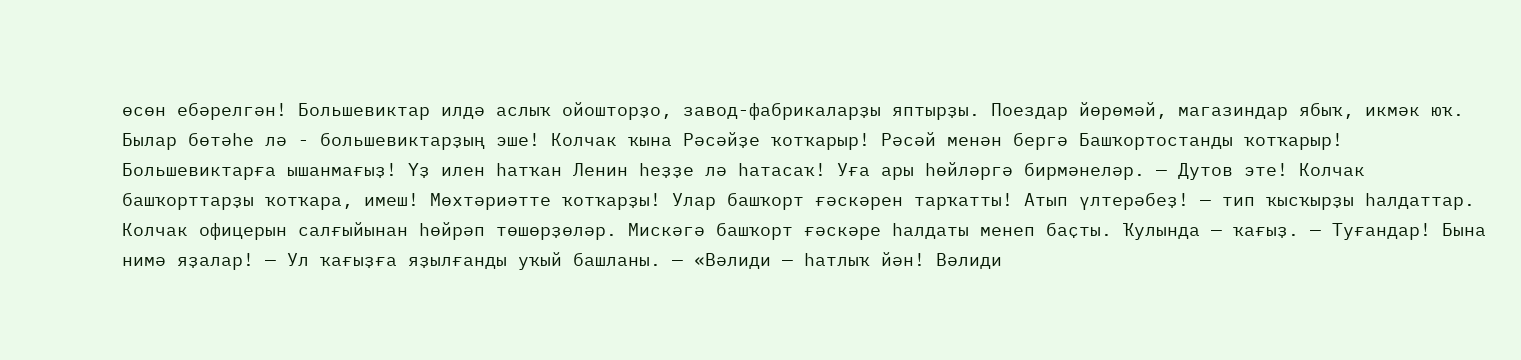өсөн ебәрелгән! Большевиктар илдә аслыҡ ойошторҙо, завод-фабрикаларҙы яптырҙы. Поездар йөрөмәй, магазиндар ябыҡ, икмәк юҡ. Былар бөтәһе лә - большевиктарҙың эше! Колчак ҡына Рәсәйҙе ҡотҡарыр! Рәсәй менән бергә Башҡортостанды ҡотҡарыр! Большевиктарға ышанмағыҙ! Үҙ илен һатҡан Ленин һеҙҙе лә һатасаҡ! Уға ары һөйләргә бирмәнеләр. — Дутов эте! Колчак башҡорттарҙы ҡотҡара, имеш! Мөхтәриәтте ҡотҡарҙы! Улар башҡорт ғәскәрен тарҡатты! Атып үлтерәбеҙ! — тип ҡысҡырҙы һалдаттар. Колчак офицерын салғыйынан һөйрәп төшөрҙөләр. Мискәгә башҡорт ғәскәре һалдаты менеп баҫты. Ҡулында — ҡағыҙ. — Туғандар! Бына нимә яҙалар! — Ул ҡағыҙға яҙылғанды уҡый башланы. — «Вәлиди — һатлыҡ йән! Вәлиди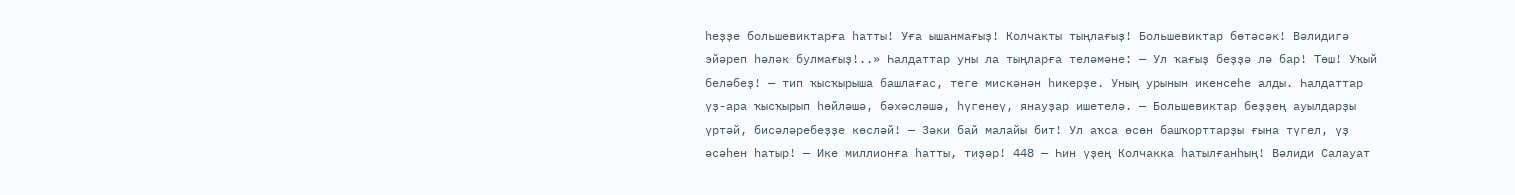һеҙҙе большевиктарға һатты! Уға ышанмағыҙ! Колчакты тыңлағыҙ! Большевиктар бөтәсәк! Вәлидигә эйәреп һәләк булмағыҙ!..» Һалдаттар уны ла тыңларға теләмәне: — Ул ҡағыҙ беҙҙә лә бар! Төш! Уҡый беләбеҙ! — тип ҡысҡырыша башлағас, теге мискәнән һикерҙе. Уның урынын икенсеһе алды. Һалдаттар үҙ-ара ҡысҡырып һөйләшә, бәхәсләшә, һүгенеү, янауҙар ишетелә. — Большевиктар беҙҙең ауылдарҙы үртәй, бисәләребеҙҙе көсләй! — Зәки бай малайы бит! Ул аҡса өсөн башҡорттарҙы ғына түгел, үҙ әсәһен һатыр! — Ике миллионға һатты, тиҙәр! 448 — Һин үҙең Колчакка һатылғанһың! Вәлиди Салауат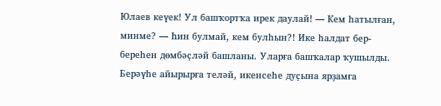Юлаев кеүек! Ул башҡортҡа ирек даулай! — Кем һатылған, минме? — Һин булмай, кем булһын?! Ике һалдат бер-береһен дөмбәҫләй башланы. Уларға башҡалар ҡушылды. Берәүһе айырырға теләй, икенсеһе дуҫына ярҙамға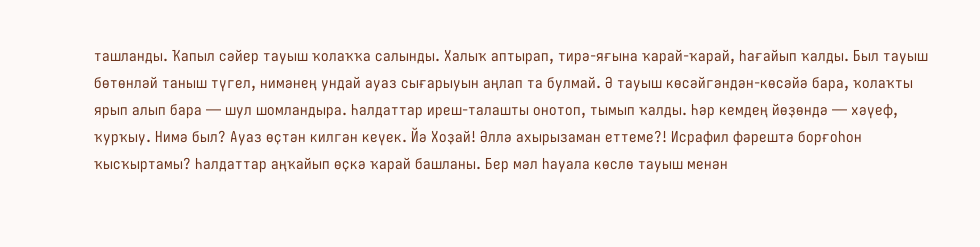ташланды. Ҡапыл сәйер тауыш ҡолаҡҡа салынды. Халыҡ аптырап, тирә-яғына ҡарай-ҡарай, һағайып ҡалды. Был тауыш бөтөнләй таныш түгел, нимәнең ундай ауаз сығарыуын аңлап та булмай. Ә тауыш көсәйгәндән-көсәйә бара, ҡолаҡты ярып алып бара — шул шомландыра. Һалдаттар иреш-талашты онотоп, тымып ҡалды. Һәр кемдең йөҙөндә — хәүеф, ҡурҡыу. Нимә был? Ауаз өҫтән килгән кеүек. Йә Хоҙай! Әллә ахырызаман еттеме?! Исрафил фәрештә борғоһон ҡысҡыртамы? Һалдаттар аңҡайып өҫкә ҡарай башланы. Бер мәл һауала көслө тауыш менән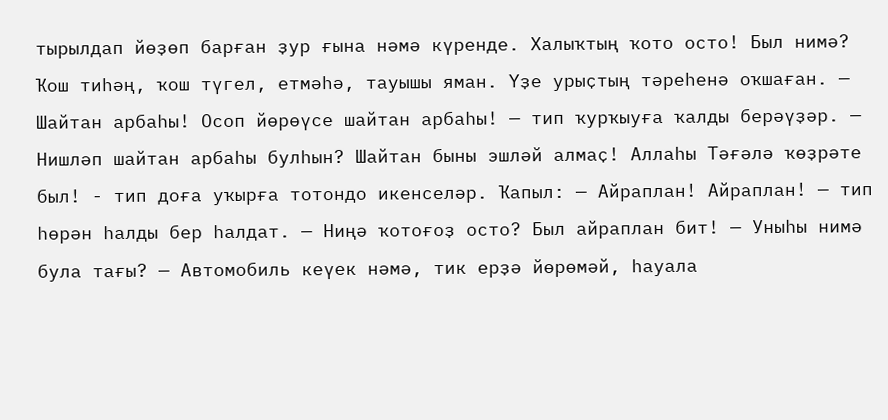тырылдап йөҙөп барған ҙур ғына нәмә күренде. Халыҡтың ҡото осто! Был нимә? Ҡош тиһәң, ҡош түгел, етмәһә, тауышы яман. Үҙе урыҫтың тәреһенә оҡшаған. — Шайтан арбаһы! Осоп йөрөүсе шайтан арбаһы! — тип ҡурҡыуға ҡалды берәүҙәр. — Нишләп шайтан арбаһы булһын? Шайтан быны эшләй алмаҫ! Аллаһы Тәғәлә ҡөҙрәте был! - тип доға уҡырға тотондо икенселәр. Ҡапыл: — Айраплан! Айраплан! — тип һөрән һалды бер һалдат. — Ниңә ҡотоғоҙ осто? Был айраплан бит! — Уныһы нимә була тағы? — Автомобиль кеүек нәмә, тик ерҙә йөрөмәй, һауала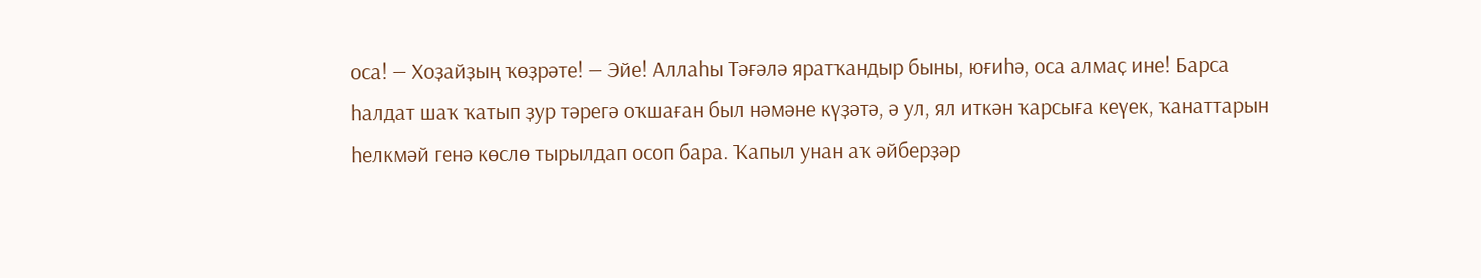оса! — Хоҙайҙың ҡөҙрәте! — Эйе! Аллаһы Тәғәлә яратҡандыр быны, юғиһә, оса алмаҫ ине! Барса һалдат шаҡ ҡатып ҙур тәрегә оҡшаған был нәмәне күҙәтә, ә ул, ял иткән ҡарсыға кеүек, ҡанаттарын һелкмәй генә көслө тырылдап осоп бара. Ҡапыл унан аҡ әйберҙәр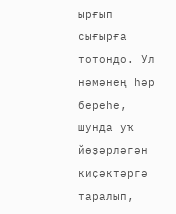ырғып сығырға тотондо. Ул нәмәнең һәр береһе, шунда уҡ йөҙәрләгән киҫәктәргә таралып,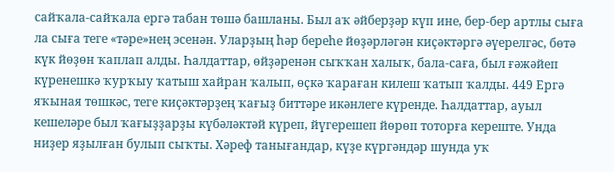сайҡала-сайҡала ергә табан төшә башланы. Был аҡ әйберҙәр күп ине, бер-бер артлы сыға ла сыға теге «тәре»нең эсенән. Уларҙың һәр береһе йөҙәрләгән киҫәктәргә әүерелгәс, бөтә күк йөҙөн ҡаплап алды. Һалдаттар, өйҙәренән сыҡҡан халыҡ, бала-саға, был ғәжәйеп күренешкә ҡурҡыу ҡатыш хайран ҡалып, өҫкә ҡараған килеш ҡатып ҡалды. 449 Ергә яҡыная төшкәс, теге киҫәктәрҙең ҡағыҙ биттәре икәнлеге күренде. Һалдаттар, ауыл кешеләре был ҡағыҙҙарҙы күбәләктәй күреп, йүгерешеп йөрөп тоторға кереште. Унда ниҙер яҙылған булып сыҡты. Хәреф танығандар, күҙе күргәндәр шунда уҡ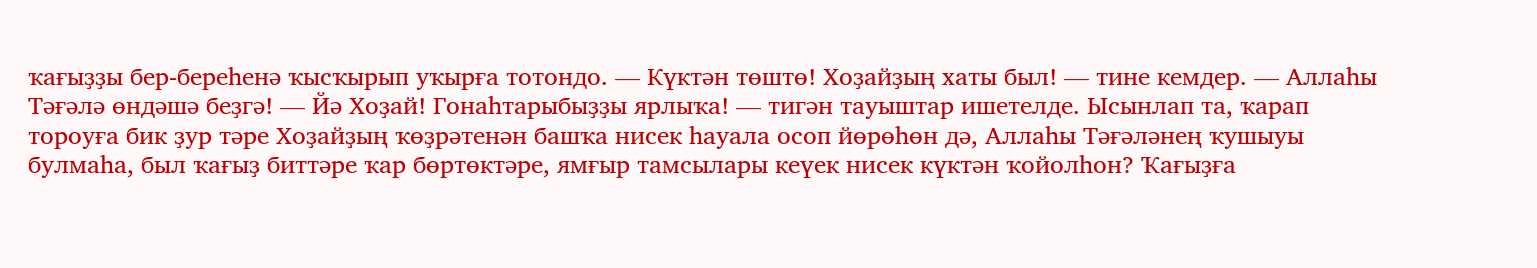ҡағыҙҙы бер-береһенә ҡысҡырып уҡырға тотондо. — Күктән төштө! Хоҙайҙың хаты был! — тине кемдер. — Аллаһы Тәғәлә өндәшә беҙгә! — Йә Хоҙай! Гонаһтарыбыҙҙы ярлыҡа! — тигән тауыштар ишетелде. Ысынлап та, ҡарап тороуға бик ҙур тәре Хоҙайҙың ҡөҙрәтенән башҡа нисек һауала осоп йөрөһөн дә, Аллаһы Тәғәләнең ҡушыуы булмаһа, был ҡағыҙ биттәре ҡар бөртөктәре, ямғыр тамсылары кеүек нисек күктән ҡойолһон? Ҡағыҙға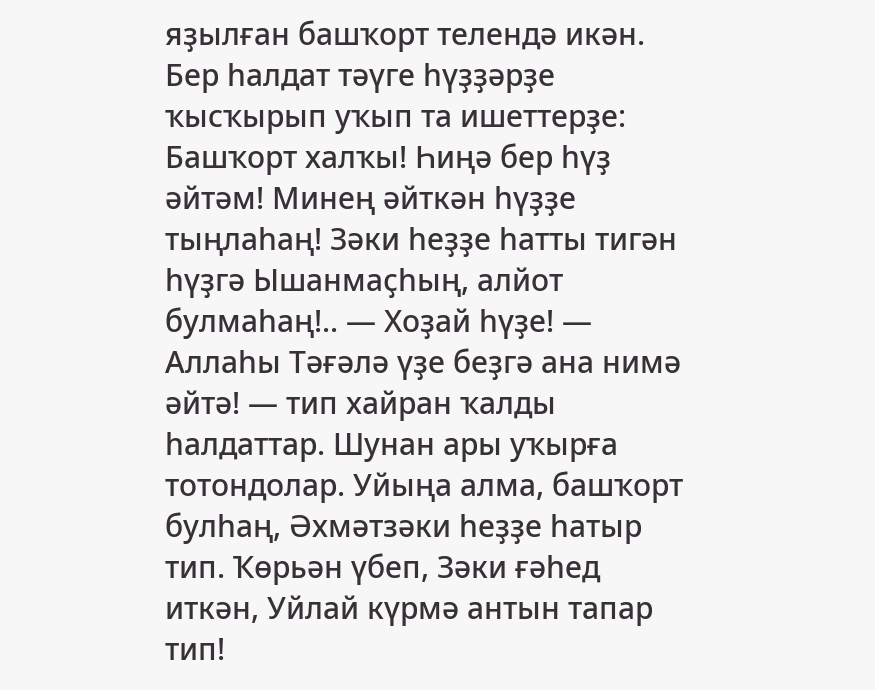яҙылған башҡорт телендә икән. Бер һалдат тәүге һүҙҙәрҙе ҡысҡырып уҡып та ишеттерҙе: Башҡорт халҡы! Һиңә бер һүҙ әйтәм! Минең әйткән һүҙҙе тыңлаһаң! Зәки һеҙҙе һатты тигән һүҙгә Ышанмаҫһың, алйот булмаһаң!.. — Хоҙай һүҙе! — Аллаһы Тәғәлә үҙе беҙгә ана нимә әйтә! — тип хайран ҡалды һалдаттар. Шунан ары уҡырға тотондолар. Уйыңа алма, башҡорт булһаң, Әхмәтзәки һеҙҙе һатыр тип. Ҡөрьән үбеп, Зәки ғәһед иткән, Уйлай күрмә антын тапар тип!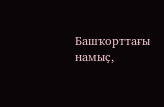Башҡорттағы намыҫ,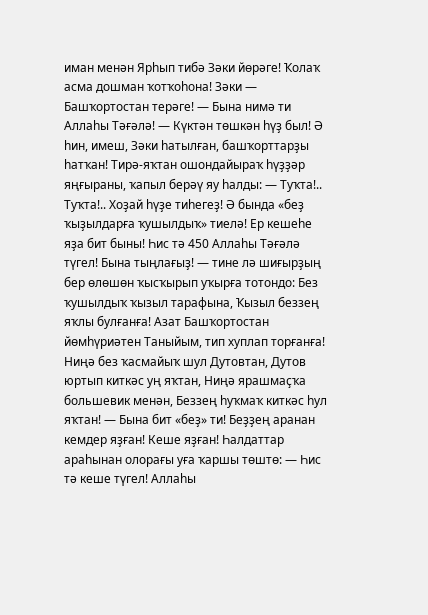иман менән Ярһып тибә Зәки йөрәге! Ҡолаҡ асма дошман ҡотҡоһона! Зәки — Башҡортостан терәге! — Бына нимә ти Аллаһы Тәғәлә! — Күктән төшкән һүҙ был! Ә һин, имеш, Зәки һатылған, башҡорттарҙы һатҡан! Тирә-яҡтан ошондайыраҡ һүҙҙәр яңғыраны, ҡапыл берәү яу һалды: — Туҡта!.. Туҡта!.. Хоҙай һүҙе тиһегеҙ! Ә бында «беҙ ҡыҙылдарға ҡушылдыҡ» тиелә! Ер кешеһе яҙа бит быны! Һис тә 450 Аллаһы Тәғәлә түгел! Бына тыңлағыҙ! — тине лә шиғырҙың бер өлөшөн ҡысҡырып уҡырға тотондо: Без ҡушылдыҡ ҡызыл тарафына, Ҡызыл беззең яҡлы булғанға! Азат Башҡортостан йөмһүриәтен Таныйым, тип хуплап торғанға! Ниңә без ҡасмайыҡ шул Дутовтан, Дутов юртып киткәс уң яҡтан, Ниңә ярашмаҫҡа большевик менән, Беззең һуҡмаҡ киткәс һул яҡтан! — Бына бит «беҙ» ти! Беҙҙең аранан кемдер яҙған! Кеше яҙған! Һалдаттар араһынан олорағы уға ҡаршы төштө: — Һис тә кеше түгел! Аллаһы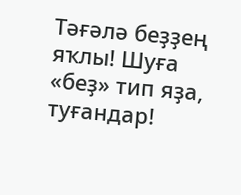Тәғәлә беҙҙең яҡлы! Шуға «беҙ» тип яҙа, туғандар!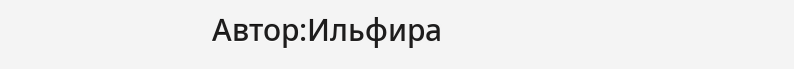Автор:Ильфира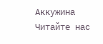Аккужина
Читайте нас